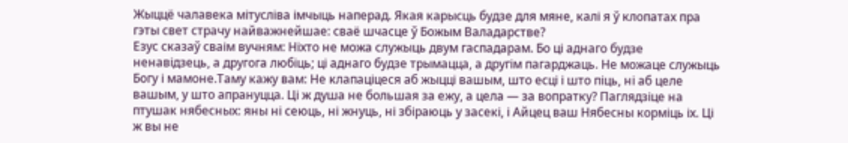Жыццё чалавека мітусліва імчыць наперад. Якая карысць будзе для мяне, калі я ў клопатах пра гэты свет страчу найважнейшае: сваё шчасце ў Божым Валадарстве?
Езус сказаў сваім вучням: Ніхто не можа служыць двум гаспадарам. Бо ці аднаго будзе ненавідзець, а другога любіць; ці аднаго будзе трымацца, а другім пагарджаць. Не можаце служыць Богу і мамоне.Таму кажу вам: Не клапаціцеся аб жыцці вашым, што есці і што піць, ні аб целе вашым, у што апрануцца. Ці ж душа не большая за ежу, а цела — за вопратку? Паглядзіце на птушак нябесных: яны ні сеюць, ні жнуць, ні збіраюць у засекі, і Айцец ваш Нябесны корміць іх. Ці ж вы не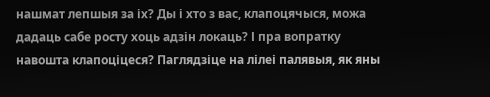нашмат лепшыя за іх? Ды і хто з вас, клапоцячыся, можа дадаць сабе росту хоць адзін локаць? І пра вопратку навошта клапоціцеся? Паглядзіце на лілеі палявыя, як яны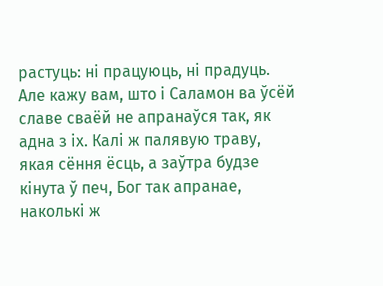растуць: ні працуюць, ні прадуць. Але кажу вам, што і Саламон ва ўсёй славе сваёй не апранаўся так, як адна з іх. Калі ж палявую траву, якая сёння ёсць, а заўтра будзе кінута ў печ, Бог так апранае, наколькі ж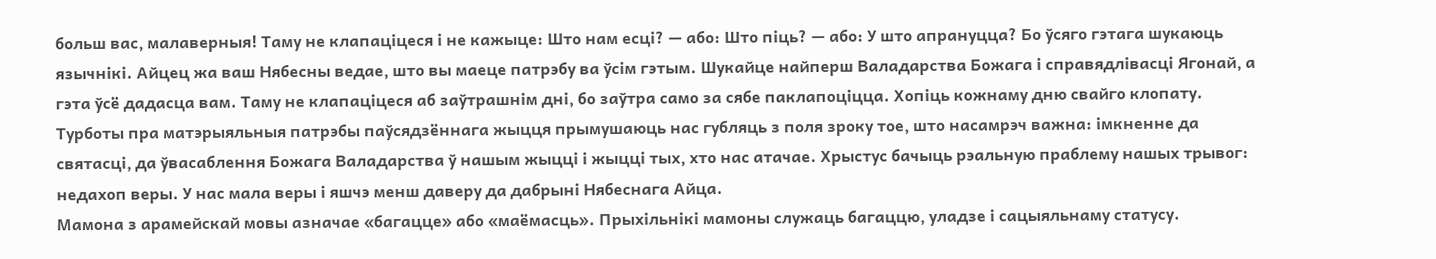больш вас, малаверныя! Таму не клапаціцеся і не кажыце: Што нам есці? — або: Што піць? — або: У што апрануцца? Бо ўсяго гэтага шукаюць язычнікі. Айцец жа ваш Нябесны ведае, што вы маеце патрэбу ва ўсім гэтым. Шукайце найперш Валадарства Божага і справядлівасці Ягонай, а гэта ўсё дадасца вам. Таму не клапаціцеся аб заўтрашнім дні, бо заўтра само за сябе паклапоціцца. Хопіць кожнаму дню свайго клопату.
Турботы пра матэрыяльныя патрэбы паўсядзённага жыцця прымушаюць нас губляць з поля зроку тое, што насамрэч важна: імкненне да святасці, да ўвасаблення Божага Валадарства ў нашым жыцці і жыцці тых, хто нас атачае. Хрыстус бачыць рэальную праблему нашых трывог: недахоп веры. У нас мала веры і яшчэ менш даверу да дабрыні Нябеснага Айца.
Мамона з арамейскай мовы азначае «багацце» або «маёмасць». Прыхільнікі мамоны служаць багаццю, уладзе і сацыяльнаму статусу.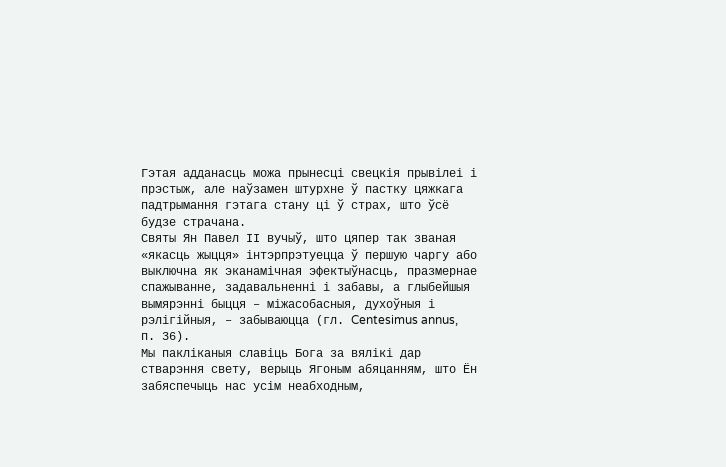Гэтая адданасць можа прынесці свецкія прывілеі і прэстыж, але наўзамен штурхне ў пастку цяжкага падтрымання гэтага стану ці ў страх, што ўсё будзе страчана.
Святы Ян Павел ІІ вучыў, што цяпер так званая «якасць жыцця» інтэрпрэтуецца ў першую чаргу або выключна як эканамічная эфектыўнасць, празмернае спажыванне, задавальненні і забавы, а глыбейшыя вымярэнні быцця – міжасобасныя, духоўныя і рэлігійныя, – забываюцца (гл. Centesimus annus, п. 36).
Мы пакліканыя славіць Бога за вялікі дар стварэння свету, верыць Ягоным абяцанням, што Ён забяспечыць нас усім неабходным,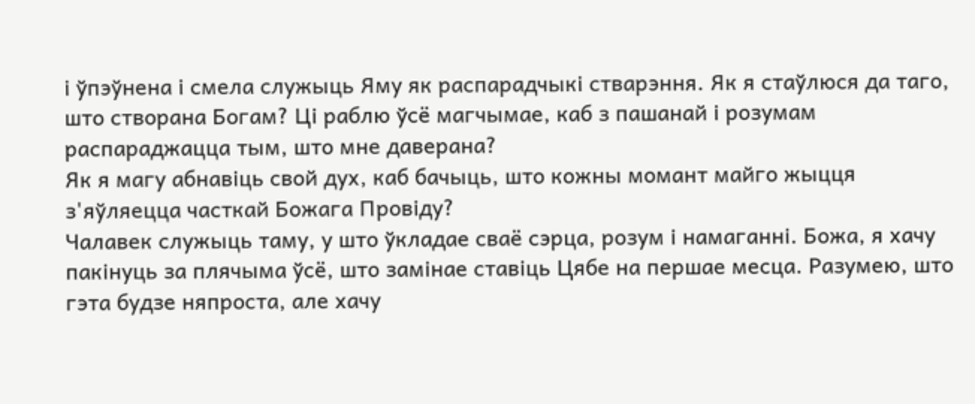і ўпэўнена і смела служыць Яму як распарадчыкі стварэння. Як я стаўлюся да таго, што створана Богам? Ці раблю ўсё магчымае, каб з пашанай і розумам распараджацца тым, што мне даверана?
Як я магу абнавіць свой дух, каб бачыць, што кожны момант майго жыцця з'яўляецца часткай Божага Провіду?
Чалавек служыць таму, у што ўкладае сваё сэрца, розум і намаганні. Божа, я хачу пакінуць за плячыма ўсё, што замінае ставіць Цябе на першае месца. Разумею, што гэта будзе няпроста, але хачу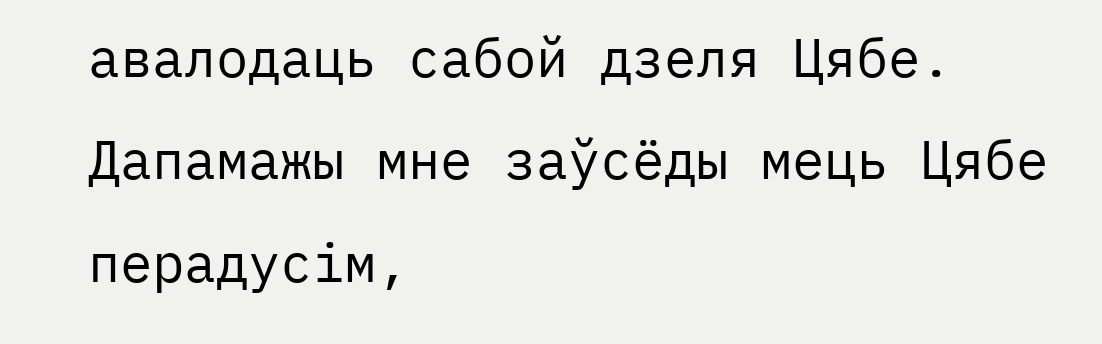авалодаць сабой дзеля Цябе. Дапамажы мне заўсёды мець Цябе перадусім,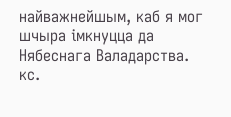найважнейшым, каб я мог шчыра імкнуцца да Нябеснага Валадарства.
кс.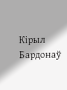Кірыл Бардонаў